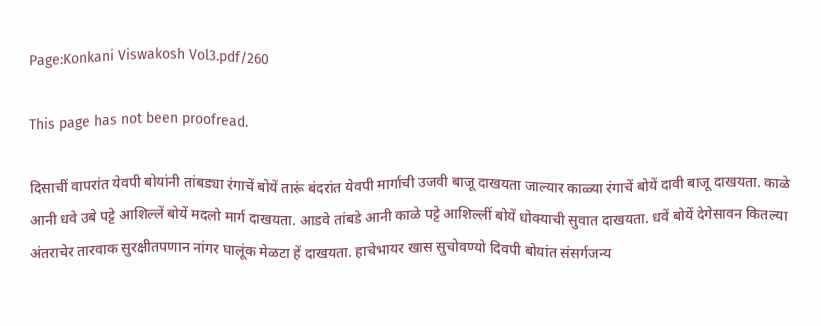Page:Konkani Viswakosh Vol3.pdf/260

This page has not been proofread.

दिसाचीं वापरांत येवपी बोयांनी तांबड्या रंगाचें बोयें तारूं बंदरांत येवपी मार्गाची उजवी बाजू दाखयता जाल्यार काळ्या रंगाचें बोयें दावी बाजू दाखयता. काळे आनी धवे उबे पट्टे आशिल्लें बोयें मदलो मार्ग दाखयता. आडवे तांबडे आनी काळे पट्टे आशिल्लीं बोयें धोक्याची सुवात दाखयता. धवें बोयें देगेसावन कितल्या अंतराचेर तारवाक सुरक्षीतपणान नांगर घालूंक मेळटा हें दाखयता. हाचेभायर खास सुचोवण्यो दिवपी बोयांत संसर्गजन्य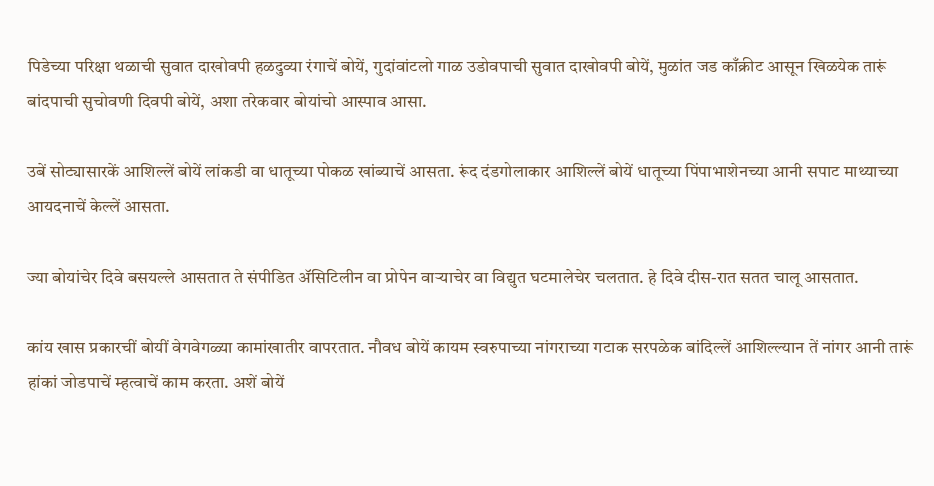पिडेच्या परिक्षा थळाची सुवात दाखोवपी हळदुव्या रंगाचें बोयें, गुदांवांटलो गाळ उडोवपाची सुवात दाखोवपी बोयें, मुळांत जड काँक्रीट आसून खिळयेक तारूं बांदपाची सुचोवणी दिवपी बोयें, अशा तरेकवार बोयांचो आस्पाव आसा.

उबें सोट्यासारकें आशिल्लें बोयें लांकडी वा धातूच्या पोकळ खांब्याचें आसता. रूंद दंडगोलाकार आशिल्लें बोयें धातूच्या पिंपाभाशेनच्या आनी सपाट माथ्याच्या आयदनाचें केल्लें आसता.

ज्या बोयांचेर दिवे बसयल्ले आसतात ते संपीडित ॲसिटिलीन वा प्रोपेन वार्‍याचेर वा विद्युत घटमालेचेर चलतात. हे दिवे दीस-रात सतत चालू आसतात.

कांय खास प्रकारचीं बोयीं वेगवेगळ्या कामांखातीर वापरतात. नौवध बोयें कायम स्वरुपाच्या नांगराच्या गटाक सरपळेक बांदिल्लें आशिल्ल्यान तें नांगर आनी तारूं हांकां जोडपाचें म्हत्वाचें काम करता. अशें बोयें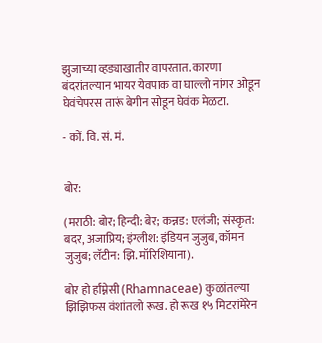झुजाच्या व्हड्याखातीर वापरतात. कारणा बंदरांतल्यान भायर येवपाक वा घाल्लो नांगर ओडून घेवंचेपरस तारूं बेगीन सोडून घेवंक मेळटा.

- कों. वि. सं. मं.


बोर:

(मराठी: बोर; हिन्दी: बेर; कन्नड: एलंजी; संस्कृत: बदर, अजाप्रिय; इंग्लीश: इंडियन जुजुब, कॉमन जुजुब; लॅटीन: झि. मॉरिशियाना).

बोर हो र्हांम्नेसी (Rhamnaceae) कुळांतल्या झिझिफस वंशांतलो रूख. हो रूख १५ मिटरांमेरेन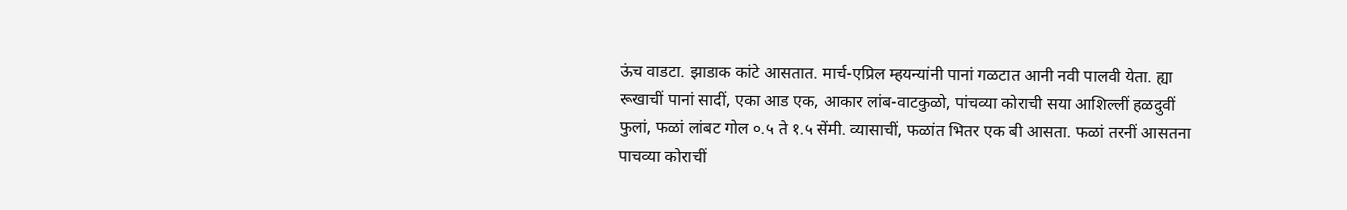ऊंच वाडटा. झाडाक कांटे आसतात. मार्च-एप्रिल म्हयन्यांनी पानां गळटात आनी नवी पालवी येता. ह्या रूखाचीं पानां सादीं, एका आड एक, आकार लांब-वाटकुळो, पांचव्या कोराची सया आशिल्लीं हळदुवीं फुलां, फळां लांबट गोल ०.५ ते १.५ सेंमी. व्यासाचीं, फळांत भितर एक बी आसता. फळां तरनीं आसतना पाचव्या कोराचीं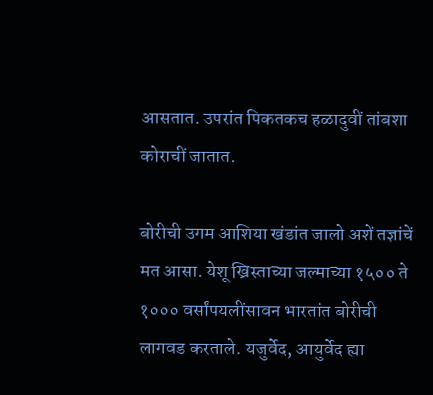आसतात. उपरांत पिकतकच हळादुवीं तांबशा कोराचीं जातात.

बोरीची उगम आशिया खंडांत जालो अशें तज्ञांचें मत आसा. येशू ख्रिस्ताच्या जल्माच्या १५०० ते १००० वर्सांपयलींसावन भारतांत बोरीची लागवड करताले. यजुर्वेद, आयुर्वेद ह्या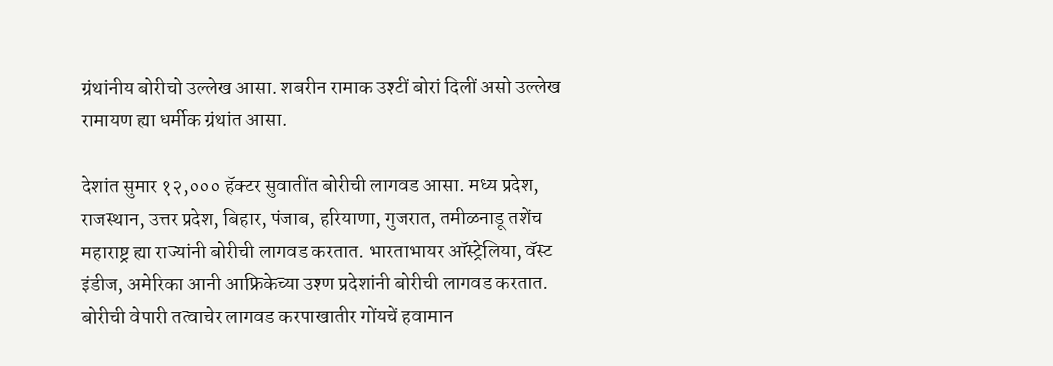ग्रंथांनीय बोरीचो उल्लेख आसा. शबरीन रामाक उश्टीं बोरां दिलीं असो उल्लेख रामायण ह्या धर्मीक ग्रंथांत आसा.

देशांत सुमार १२,००० हॅक्टर सुवातींत बोरीची लागवड आसा. मध्य प्रदेश, राजस्थान, उत्तर प्रदेश, बिहार, पंजाब, हरियाणा, गुजरात, तमीळनाडू तशेंच महाराष्ट्र ह्या राज्यांनी बोरीची लागवड करतात. भारताभायर ऑस्ट्रेलिया, वॅस्ट इंडीज, अमेरिका आनी आफ्रिकेच्या उश्ण प्रदेशांनी बोरीची लागवड करतात. बोरीची वेपारी तत्वाचेर लागवड करपाखातीर गोंयचें हवामान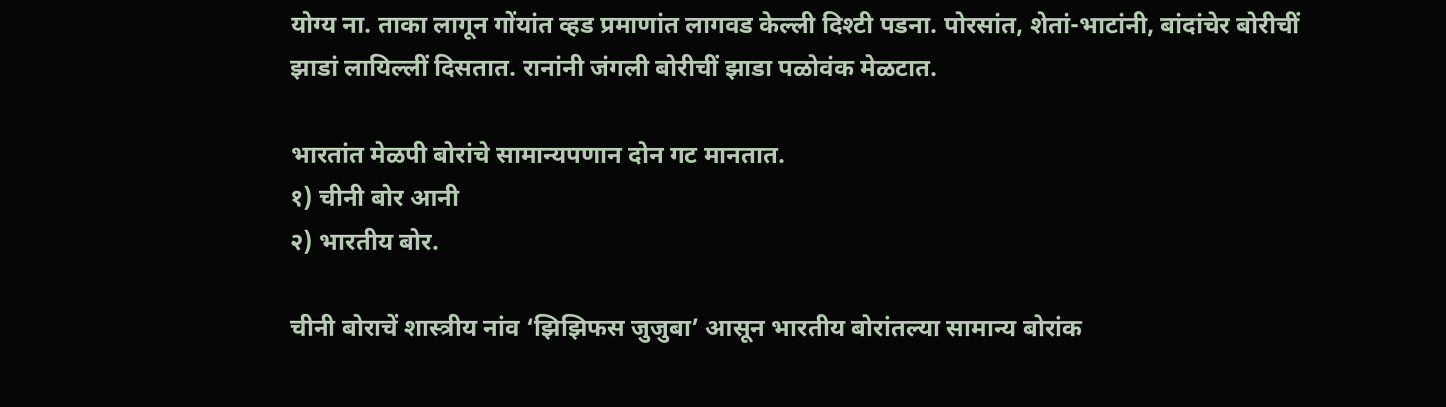योग्य ना. ताका लागून गोंयांत व्हड प्रमाणांत लागवड केल्ली दिश्टी पडना. पोरसांत, शेतां-भाटांनी, बांदांचेर बोरीचीं झाडां लायिल्लीं दिसतात. रानांनी जंगली बोरीचीं झाडा पळोवंक मेळटात.

भारतांत मेळपी बोरांचे सामान्यपणान दोन गट मानतात.
१) चीनी बोर आनी
२) भारतीय बोर.

चीनी बोराचें शास्त्रीय नांव ‘झिझिफस जुजुबा’ आसून भारतीय बोरांतल्या सामान्य बोरांक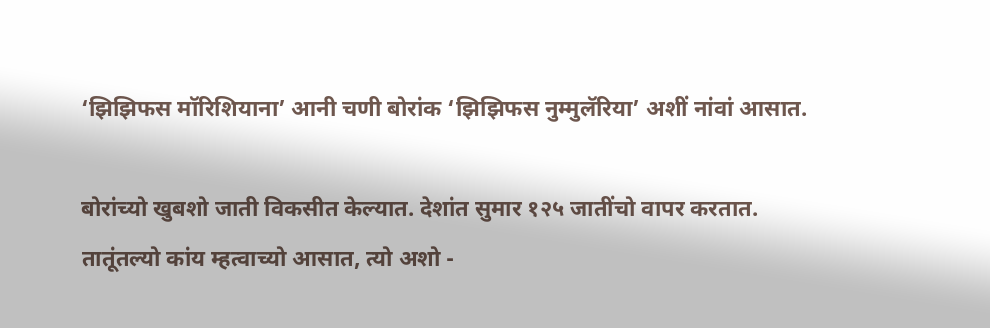‘झिझिफस मॉरिशियाना’ आनी चणी बोरांक ‘झिझिफस नुम्मुलॅरिया’ अशीं नांवां आसात.

बोरांच्यो खुबशो जाती विकसीत केल्यात. देशांत सुमार १२५ जातींचो वापर करतात. तातूंतल्यो कांय म्हत्वाच्यो आसात, त्यो अशो -